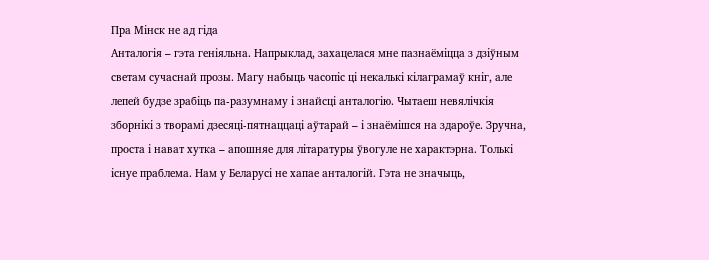Пра Мінск не ад гіда
Анталогія – гэта геніяльна. Напрыклад, захацелася мне пазнаёміцца з дзіўным светам сучаснай прозы. Магу набыць часопіс ці некалькі кілаграмаў кніг, але лепей будзе зрабіць па-разумнаму і знайсці анталогію. Чытаеш невялічкія зборнікі з творамі дзесяці-пятнаццаці аўтарай – і знаёмішся на здароўе. Зручна, проста і нават хутка – апошняе для літаратуры ўвогуле не характэрна. Толькі існуе праблема. Нам у Беларусі не хапае анталогій. Гэта не значыць,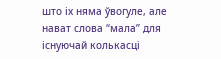што іх няма ўвогуле, але нават слова “мала” для існуючай колькасці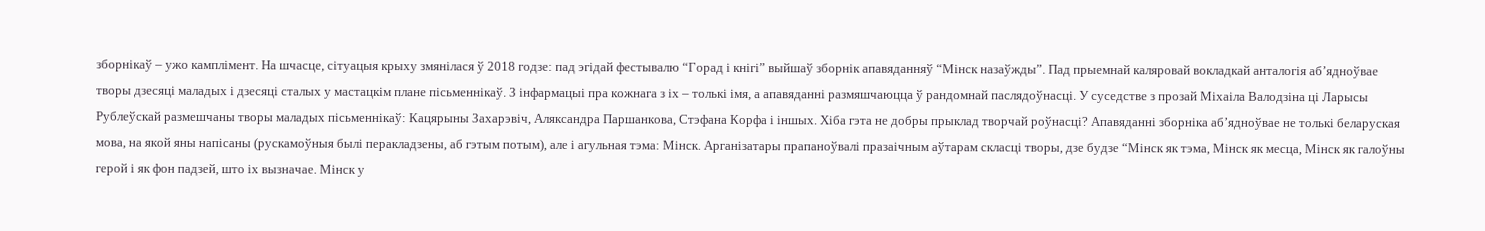зборнікаў – ужо камплімент. На шчасце, сітуацыя крыху змянілася ў 2018 годзе: пад эгідай фестывалю “Горад і кнігі” выйшаў зборнік апавяданняў “Мінск назаўжды”. Пад прыемнай каляровай вокладкай анталогія аб’ядноўвае творы дзесяці маладых і дзесяці сталых у мастацкім плане пісьменнікаў. З інфармацыі пра кожнага з іх – толькі імя, а апавяданні размяшчаюцца ў рандомнай паслядоўнасці. У суседстве з прозай Міхаіла Валодзіна ці Ларысы Рублеўскай размешчаны творы маладых пісьменнікаў: Кацярыны Захарэвіч, Аляксандра Паршанкова, Стэфана Корфа і іншых. Хіба гэта не добры прыклад творчай роўнасці? Апавяданні зборніка аб’ядноўвае не толькі беларуская мова, на якой яны напісаны (рускамоўныя былі перакладзены, аб гэтым потым), але і агульная тэма: Мінск. Арганізатары прапаноўвалі празаічным аўтарам скласці творы, дзе будзе “Мінск як тэма, Мінск як месца, Мінск як галоўны герой і як фон падзей, што іх вызначае. Мінск у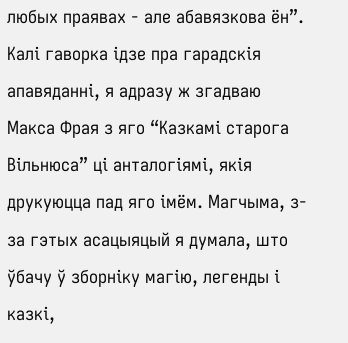любых праявах - але абавязкова ён”. Калі гаворка ідзе пра гарадскія апавяданні, я адразу ж згадваю Макса Фрая з яго “Казкамі старога Вільнюса” ці анталогіямі, якія друкуюцца пад яго імём. Магчыма, з-за гэтых асацыяцый я думала, што ўбачу ў зборніку магію, легенды і казкі,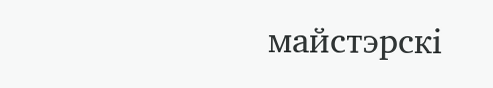майстэрскі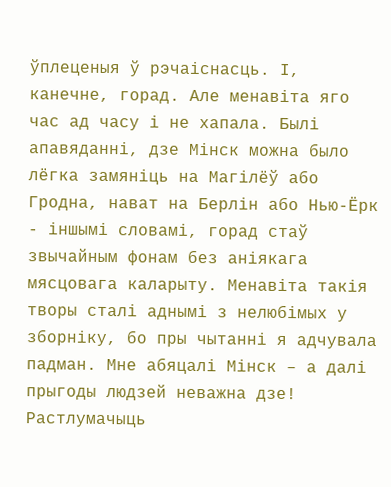ўплеценыя ў рэчаіснасць. І, канечне, горад. Але менавіта яго час ад часу і не хапала. Былі апавяданні, дзе Мінск можна было лёгка замяніць на Магілёў або Гродна, нават на Берлін або Нью-Ёрк - іншымі словамі, горад стаў звычайным фонам без аніякага мясцовага каларыту. Менавіта такія творы сталі аднымі з нелюбімых у зборніку, бо пры чытанні я адчувала падман. Мне абяцалі Мінск – а далі прыгоды людзей неважна дзе! Растлумачыць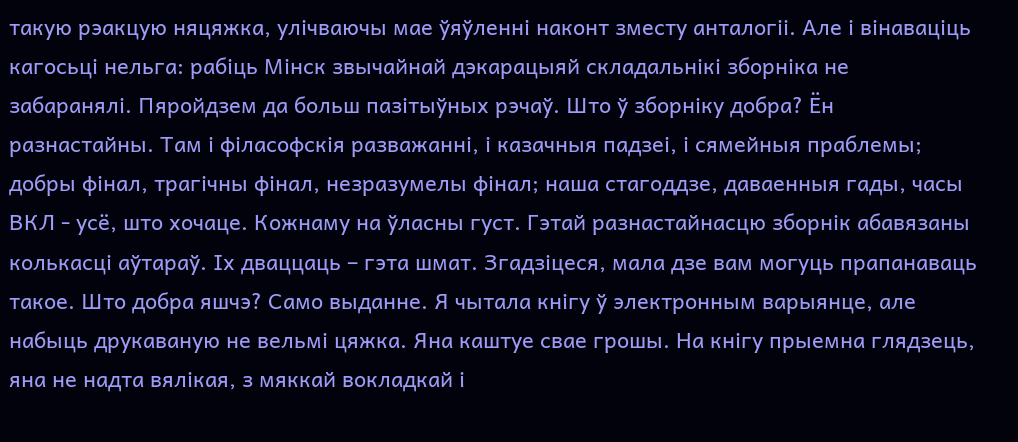такую рэакцую няцяжка, улічваючы мае ўяўленні наконт зместу анталогіі. Але і вінаваціць кагосьці нельга: рабіць Мінск звычайнай дэкарацыяй складальнікі зборніка не забаранялі. Пяройдзем да больш пазітыўных рэчаў. Што ў зборніку добра? Ён разнастайны. Там і філасофскія разважанні, і казачныя падзеі, і сямейныя праблемы; добры фінал, трагічны фінал, незразумелы фінал; наша стагоддзе, даваенныя гады, часы ВКЛ - усё, што хочаце. Кожнаму на ўласны густ. Гэтай разнастайнасцю зборнік абавязаны колькасці аўтараў. Іх дваццаць – гэта шмат. Згадзіцеся, мала дзе вам могуць прапанаваць такое. Што добра яшчэ? Само выданне. Я чытала кнігу ў электронным варыянце, але набыць друкаваную не вельмі цяжка. Яна каштуе свае грошы. На кнігу прыемна глядзець, яна не надта вялікая, з мяккай вокладкай і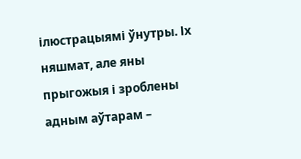ілюстрацыямі ўнутры. Іх няшмат, але яны прыгожыя і зроблены адным аўтарам –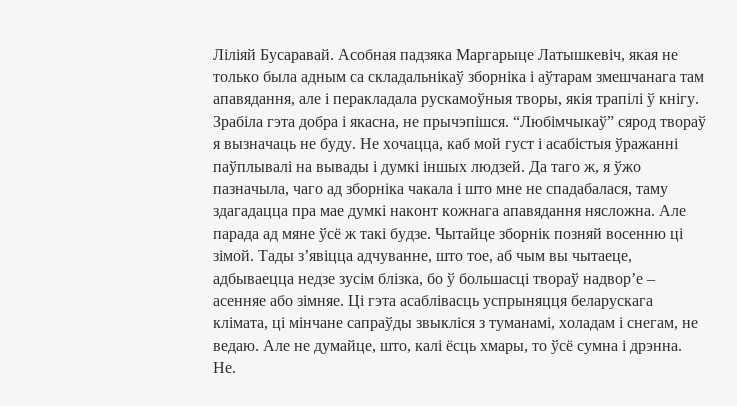Ліліяй Бусаравай. Асобная падзяка Маргарыце Латышкевіч, якая не только была адным са складальнікаў зборніка і аўтарам змешчанага там апавядання, але і перакладала рускамоўныя творы, якія трапілі ў кнігу. Зрабіла гэта добра і якасна, не прычэпішся. “Любімчыкаў” сярод твораў я вызначаць не буду. Не хочацца, каб мой густ і асабістыя ўражанні паўплывалі на вывады і думкі іншых людзей. Да таго ж, я ўжо пазначыла, чаго ад зборніка чакала і што мне не спадабалася, таму здагадацца пра мае думкі наконт кожнага апавядання нясложна. Але парада ад мяне ўсё ж такі будзе. Чытайце зборнік позняй восенню ці зімой. Тады з’явіцца адчуванне, што тое, аб чым вы чытаеце, адбываецца недзе зусім блізка, бо ў большасці твораў надвор’е – асенняе або зімняе. Ці гэта асаблівасць успрыняцця беларускага клімата, ці мінчане сапраўды звыкліся з туманамі, холадам і снегам, не ведаю. Але не думайце, што, калі ёсць хмары, то ўсё сумна і дрэнна. Не.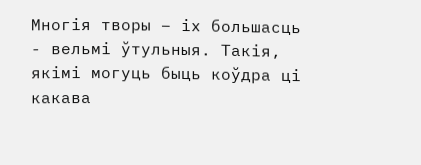Многія творы – іх большасць - вельмі ўтульныя. Такія, якімі могуць быць коўдра ці какава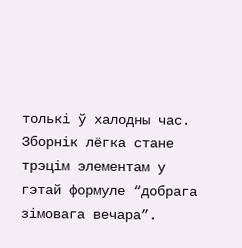толькі ў халодны час. Зборнік лёгка стане трэцім элементам у гэтай формуле “добрага зімовага вечара”.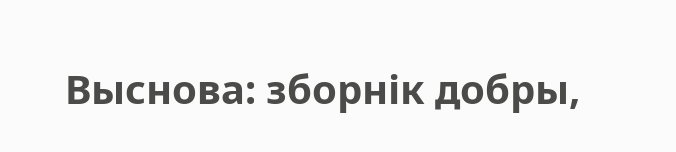Выснова: зборнік добры,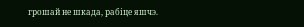грошай не шкада, рабіце яшчэ.